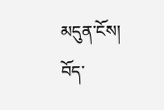མདུན་ངོས།
བོད་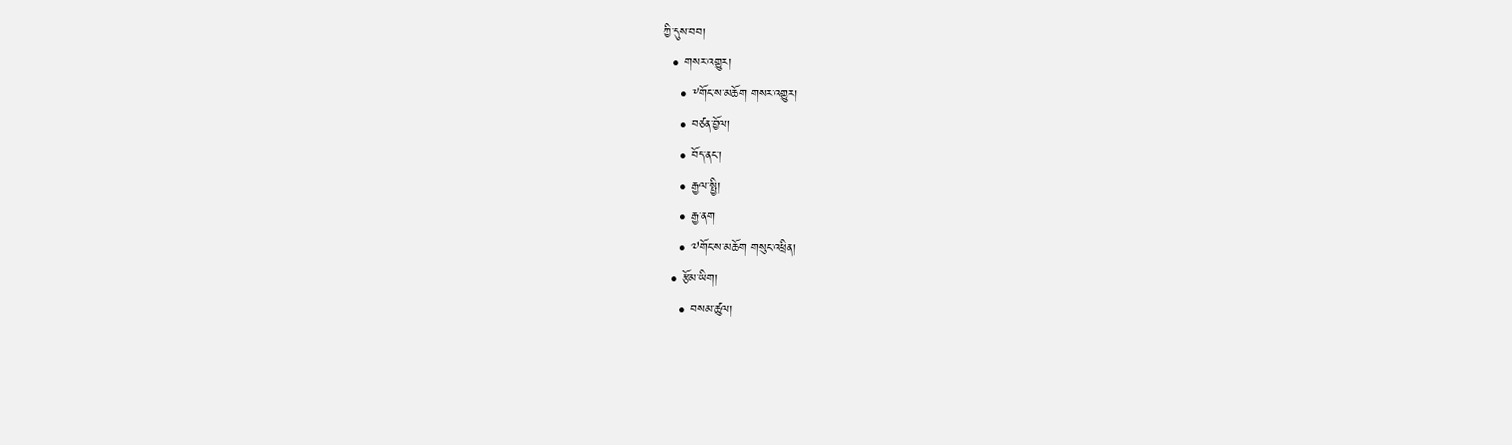ཀྱི་དུས་བབ།
  • གསར་འགྱུར།
    • ༸གོང་ས་མཆོག གསར་འགྱུར།
    • བཙན་བྱོལ།
    • བོད་ནང་།
    • རྒྱལ་སྤྱི།
    • རྒྱ་ནག
    • ༧གོང་ས་མཆོག གསུང་འཕྲིན།
  • རྩོམ་ཡིག།
    • བསམ་ཚུལ།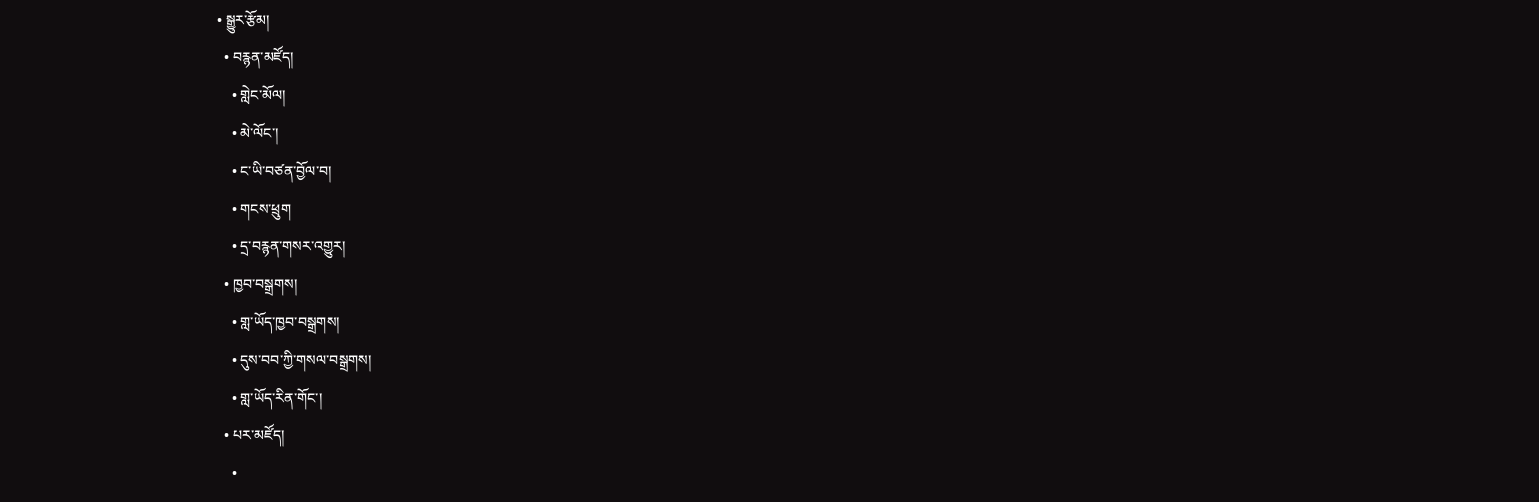• སྒྱུར་རྩོམ།
  • བརྙན་མཛོད།
    • གླེང་མོལ།
    • མེ་ལོང་།
    • ང་ཡི་བཙན་བྱོལ་བ།
    • གངས་ཕྲུག
    • དྲ་བརྙན་གསར་འགྱུར།
  • ཁྱབ་བསྒྲགས།
    • གླ་ཡོད་ཁྱབ་བསྒྲགས།
    • དུས་བབ་ཀྱི་གསལ་བསྒྲགས།
    • གླ་ཡོད་རིན་གོང་།
  • པར་མཛོད།
    •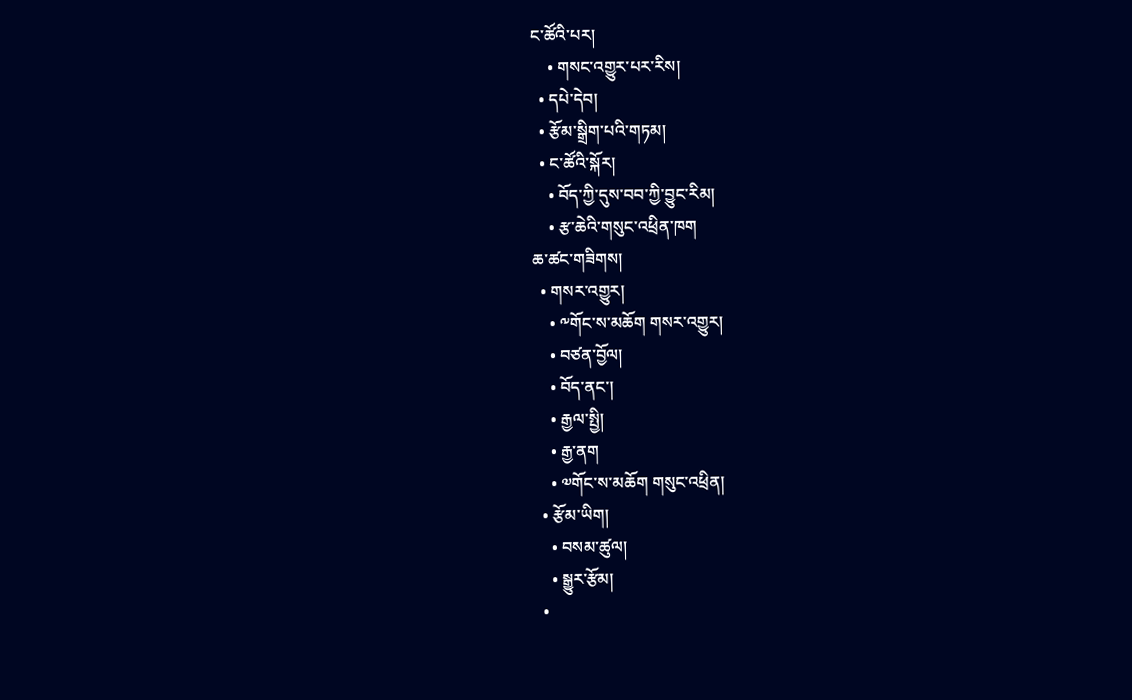ང་ཚོའི་པར།
    • གསང་འགྱུར་པར་རིས།
  • དཔེ་དེབ།
  • རྩོམ་སྒྲིག་པའི་གཏམ།
  • ང་ཚོའི་སྐོར།
    • བོད་ཀྱི་དུས་བབ་ཀྱི་བྱུང་རིམ།
    • རྩ་ཆེའི་གསུང་འཕྲིན་ཁག
ཆ་ཚང་གཟིགས།
  • གསར་འགྱུར།
    • ༸གོང་ས་མཆོག གསར་འགྱུར།
    • བཙན་བྱོལ།
    • བོད་ནང་།
    • རྒྱལ་སྤྱི།
    • རྒྱ་ནག
    • ༧གོང་ས་མཆོག གསུང་འཕྲིན།
  • རྩོམ་ཡིག།
    • བསམ་ཚུལ།
    • སྒྱུར་རྩོམ།
  •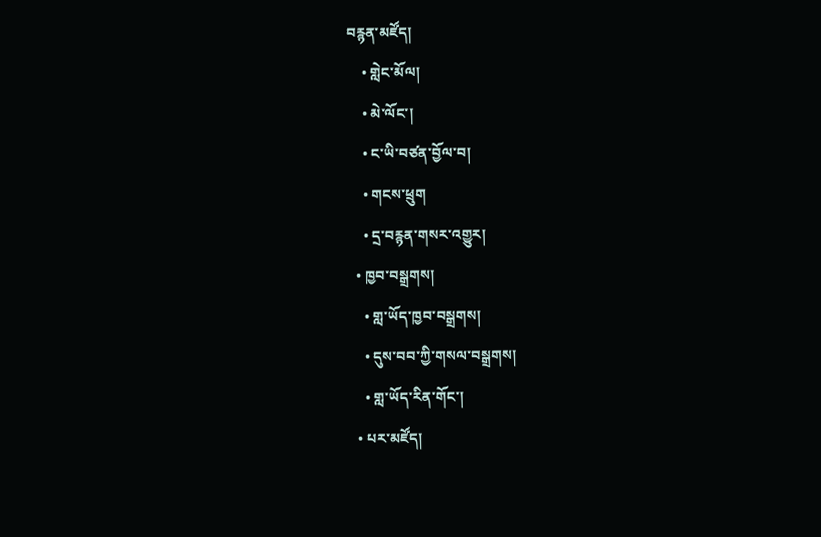བརྙན་མཛོད།
    • གླེང་མོལ།
    • མེ་ལོང་།
    • ང་ཡི་བཙན་བྱོལ་བ།
    • གངས་ཕྲུག
    • དྲ་བརྙན་གསར་འགྱུར།
  • ཁྱབ་བསྒྲགས།
    • གླ་ཡོད་ཁྱབ་བསྒྲགས།
    • དུས་བབ་ཀྱི་གསལ་བསྒྲགས།
    • གླ་ཡོད་རིན་གོང་།
  • པར་མཛོད།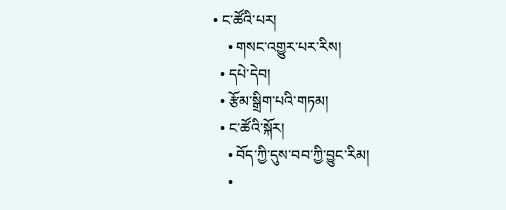• ང་ཚོའི་པར།
    • གསང་འགྱུར་པར་རིས།
  • དཔེ་དེབ།
  • རྩོམ་སྒྲིག་པའི་གཏམ།
  • ང་ཚོའི་སྐོར།
    • བོད་ཀྱི་དུས་བབ་ཀྱི་བྱུང་རིམ།
    •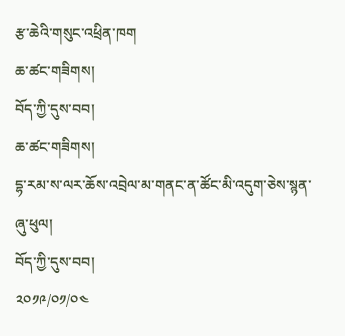རྩ་ཆེའི་གསུང་འཕྲིན་ཁག
ཆ་ཚང་གཟིགས།
བོད་ཀྱི་དུས་བབ།
ཆ་ཚང་གཟིགས།
དྷ་རམ་ས་ལར་ཆོས་འབྲེལ་མ་གནང་ན་ཚོང་མི་འདུག་ཅེས་སྙན་ཞུ་ཕུལ།
བོད་ཀྱི་དུས་བབ།
༢༠༡༩/༠༡/༠༤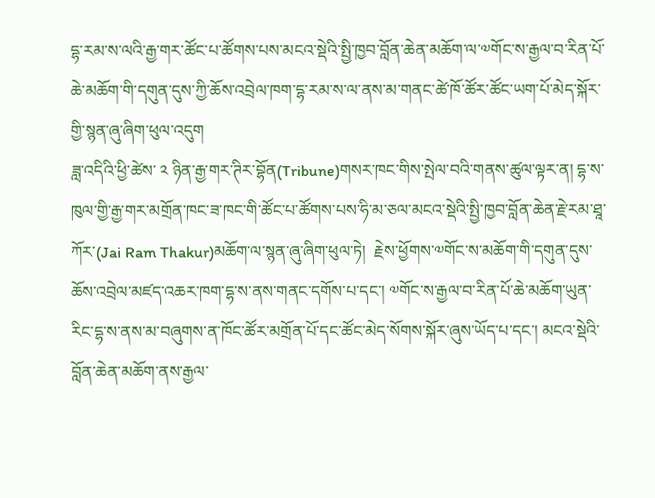དྷ་རམ་ས་ལའི་རྒྱ་གར་ཚོང་པ་ཚོགས་པས་མངའ་སྡེའི་སྤྱི་ཁྱབ་བློན་ཆེན་མཆོག་ལ་༧གོང་ས་རྒྱལ་བ་རིན་པོ་ཆེ་མཆོག་གི་དགུན་དུས་ཀྱི་ཆོས་འབྲེལ་ཁག་དྷ་རམ་ས་ལ་ནས་མ་གནང་ཚེ་ཁོ་ཚོར་ཚོང་ཡག་པོ་མེད་སྐོར་གྱི་སྙན་ཞུ་ཞིག་ཕུལ་འདུག
ཟླ་འདིའི་ཕྱི་ཚེས་ ༢ ཉིན་རྒྱ་གར་ཊིར་བྷོན(Tribune)གསར་ཁང་གིས་སྤེལ་བའི་གནས་ཚུལ་ལྟར་ན། དྷ་ས་ཁུལ་གྱི་རྒྱ་གར་མགྲོན་ཁང་ཟ་ཁང་གི་ཚོང་པ་ཚོགས་པས་ཧི་མ་ཅལ་མངའ་སྡེའི་སྤྱི་ཁྱབ་བློན་ཆེན་རྗེ་རམ་ཐཱ་ཀོར་(Jai Ram Thakur)མཆོག་ལ་སྙན་ཞུ་ཞིག་ཕུལ་ཏེ།  རྗེས་ཕྱོགས་༧གོང་ས་མཆོག་གི་དགུན་དུས་ཆོས་འབྲེལ་མཛད་འཆར་ཁག་དྷ་ས་ནས་གནང་དགོས་པ་དང་། ༧གོང་ས་རྒྱལ་བ་རིན་པོ་ཆེ་མཆོག་ཡུན་རིང་དྷ་ས་ནས་མ་བཞུགས་ན་ཁོང་ཚོར་མགྲོན་པོ་དང་ཚོང་མེད་སོགས་སྐོར་ཞུས་ཡོད་པ་དང་། མངའ་སྡེའི་བློན་ཆེན་མཆོག་ནས་རྒྱལ་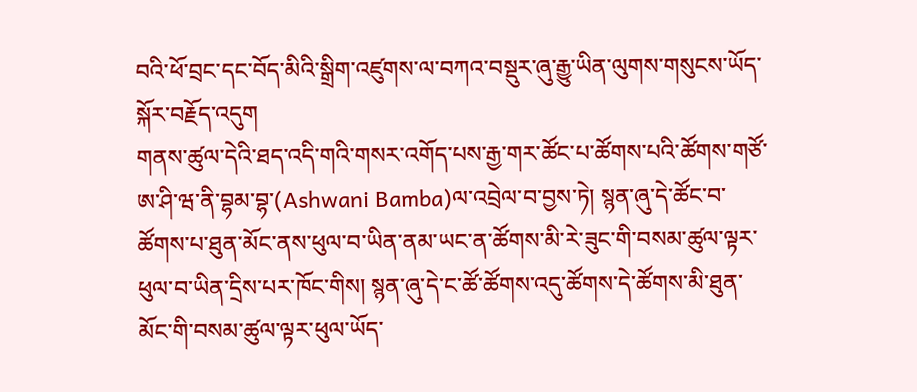བའི་ཕོ་བྲང་དང་བོད་མིའི་སྒྲིག་འཛུགས་ལ་བཀའ་བསྡུར་ཞུ་རྒྱུ་ཡིན་ལུགས་གསུངས་ཡོད་སྐོར་བརྗོད་འདུག
གནས་ཚུལ་དེའི་ཐད་འདི་གའི་གསར་འགོད་པས་རྒྱ་གར་ཚོང་པ་ཚོགས་པའི་ཚོགས་གཙོ་ཨ་ཤི་ཝ་ནི་བྷམ་བྷ་(Ashwani Bamba)ལ་འབྲེལ་བ་བྱས་ཏེ། སྙན་ཞུ་དེ་ཚོང་བ་ཚོགས་པ་ཐུན་མོང་ནས་ཕུལ་བ་ཡིན་ནམ་ཡང་ན་ཚོགས་མི་རེ་ཟུང་གི་བསམ་ཚུལ་ལྟར་ཕུལ་བ་ཡིན་དྲིས་པར་ཁོང་གིས། སྙན་ཞུ་དེ་ང་ཚོ་ཚོགས་འདུ་ཚོགས་དེ་ཚོགས་མི་ཐུན་མོང་གི་བསམ་ཚུལ་ལྟར་ཕུལ་ཡོད་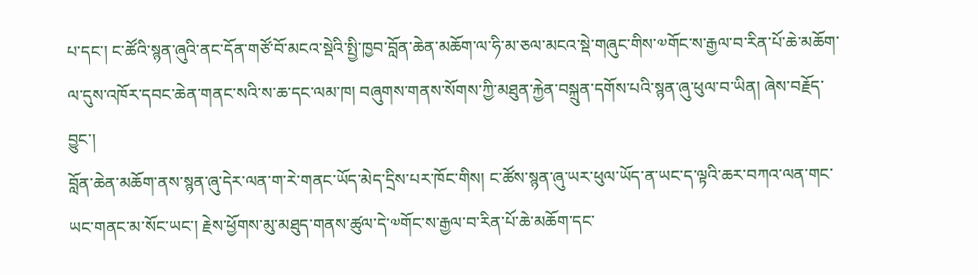པ་དང་། ང་ཚོའི་སྙན་ཞུའི་ནང་དོན་གཙོ་བོ་མངའ་སྡེའི་སྤྱི་ཁྱབ་བློན་ཆེན་མཆོག་ལ་ཧི་མ་ཅལ་མངའ་སྡེ་གཞུང་གིས་༧གོང་ས་རྒྱལ་བ་རིན་པོ་ཆེ་མཆོག་ལ་དུས་འཁོར་དབང་ཆེན་གནང་སའི་ས་ཆ་དང་ལམ་ཁ། བཞུགས་གནས་སོགས་ཀྱི་མཐུན་རྐྱེན་བསྐྲུན་དགོས་པའི་སྙན་ཞུ་ཕུལ་བ་ཡིན། ཞེས་བརྗོད་བྱུང་།
བློན་ཆེན་མཆོག་ནས་སྙན་ཞུ་དེར་ལན་ག་རེ་གནང་ཡོད་མེད་དྲིས་པར་ཁོང་གིས། ང་ཚོས་སྙན་ཞུ་ཡར་ཕུལ་ཡོད་ན་ཡང་ད་ལྟའི་ཆར་བཀའ་ལན་གང་ཡང་གནང་མ་སོང་ཡང་། རྗེས་ཕྱོགས་མུ་མཐུད་གནས་ཚུལ་དེ་༧གོང་ས་རྒྱལ་བ་རིན་པོ་ཆེ་མཆོག་དང་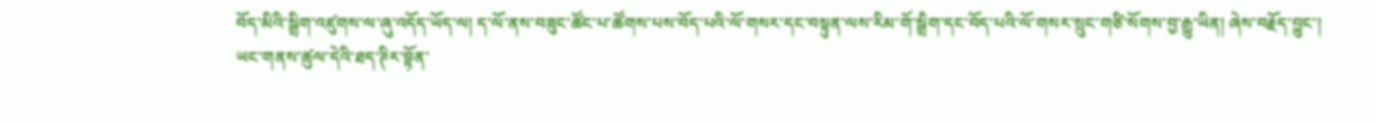བོད་མིའི་སྒྲིག་འཛུགས་ལ་ཞུ་འདོད་ཡོད་ལ། ད་ལོ་ནས་བཟུང་ཚོང་པ་ཚོགས་པས་བོད་པའི་ལོ་གསར་དང་བསྟུན་ལས་རིམ་གོ་སྒྲིག་དང་བོད་པའི་ལོ་གསར་སྲུང་གཙི་སོགས་བྱ་རྒྱུ་ཡིན། ཞེས་བརྗོད་བྱུང་།
ཡང་གནས་ཚུལ་དེའི་ཐད་ཊིར་བྷོན་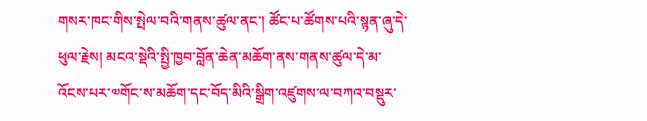གསར་ཁང་གིས་སྤེལ་བའི་གནས་ཚུལ་ནང་། ཚོང་པ་ཚོགས་པའི་སྙན་ཞུ་དེ་ཕུལ་རྗེས། མངའ་སྡེའི་སྤྱི་ཁྱབ་བློན་ཆེན་མཆོག་ནས་གནས་ཚུལ་དེ་མ་འོངས་པར་༧གོང་ས་མཆོག་དང་བོད་མིའི་སྒྲིག་འཛུགས་ལ་བཀའ་བསྡུར་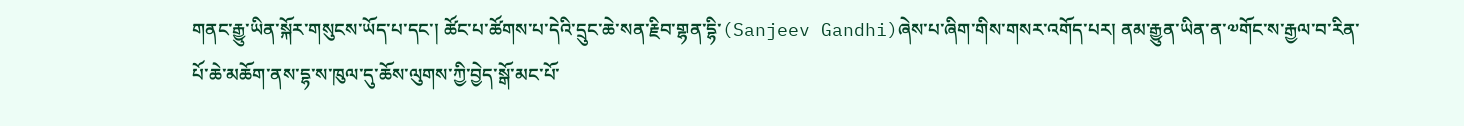གནང་རྒྱུ་ཡིན་སྐོར་གསུངས་ཡོད་པ་དང་། ཚོང་པ་ཚོགས་པ་དེའི་དྲུང་ཆེ་སན་རྗིབ་གྷན་དྷི་(Sanjeev Gandhi)ཞེས་པ་ཞིག་གིས་གསར་འགོད་པར། ནམ་རྒྱུན་ཡིན་ན་༧གོང་ས་རྒྱལ་བ་རིན་པོ་ཆེ་མཆོག་ནས་དྷ་ས་ཁུལ་དུ་ཆོས་ལུགས་ཀྱི་བྱེད་སྒོ་མང་པོ་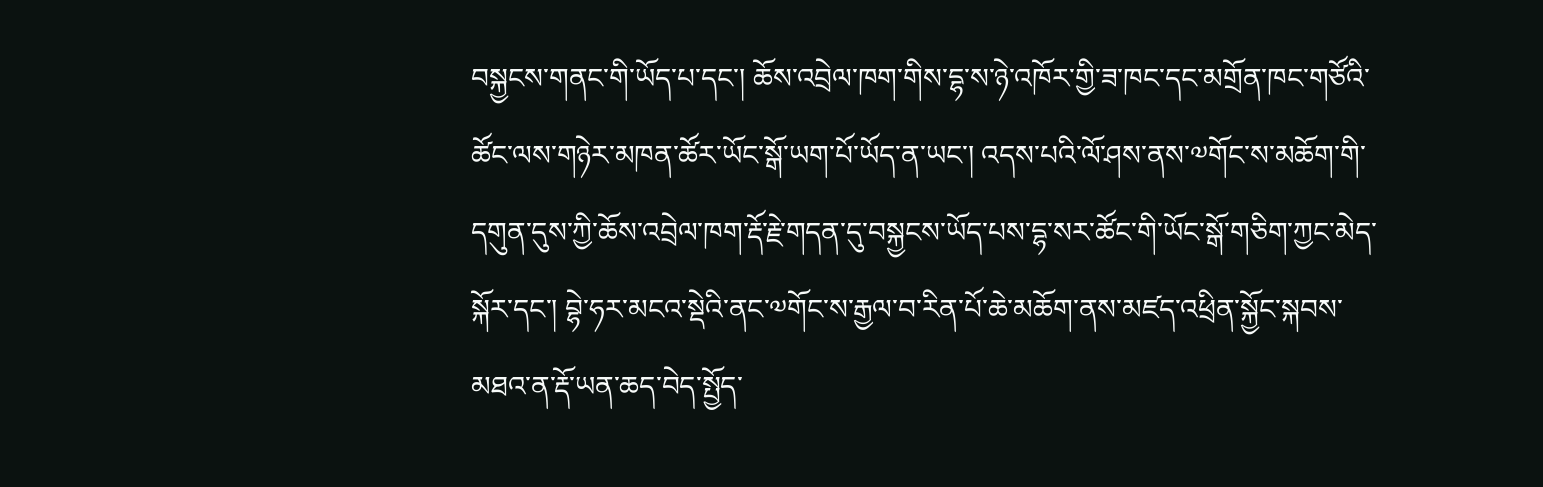བསྐྱངས་གནང་གི་ཡོད་པ་དང་། ཆོས་འབྲེལ་ཁག་གིས་དྷ་ས་ཉེ་འཁོར་གྱི་ཟ་ཁང་དང་མགྲོན་ཁང་གཙོའི་ཚོང་ལས་གཉེར་མཁན་ཚོར་ཡོང་སྒོ་ཡག་པོ་ཡོད་ན་ཡང་། འདས་པའི་ལོ་ཤས་ནས་༧གོང་ས་མཆོག་གི་དགུན་དུས་ཀྱི་ཆོས་འབྲེལ་ཁག་རྡོ་རྗེ་གདན་དུ་བསྐྱངས་ཡོད་པས་དྷ་སར་ཚོང་གི་ཡོང་སྒོ་གཅིག་ཀྱང་མེད་སྐོར་དང་། བྷེ་ཧར་མངའ་སྡེའི་ནང་༧གོང་ས་རྒྱལ་བ་རིན་པོ་ཆེ་མཆོག་ནས་མཛད་འཕྲིན་སྐྱོང་སྐབས་མཐའ་ན་རྡོ་ཡན་ཆད་བེད་སྤྱོད་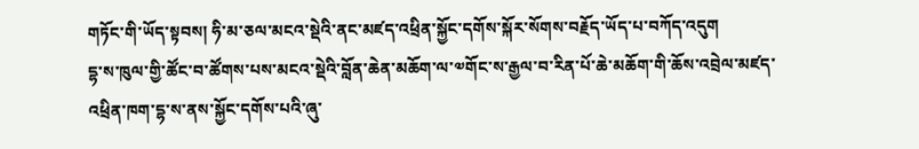གཏོང་གི་ཡོད་སྟབས། ཧི་མ་ཅལ་མངའ་སྡེའི་ནང་མཛད་འཕྲིན་སྐྱོང་དགོས་སྐོར་སོགས་བརྗོད་ཡོད་པ་བཀོད་འདུག
དྷ་ས་ཁུལ་གྱི་ཚོང་བ་ཚོགས་པས་མངའ་སྡེའི་བློན་ཆེན་མཆོག་ལ་༧གོང་ས་རྒྱལ་བ་རིན་པོ་ཆེ་མཆོག་གི་ཆོས་འབྲེལ་མཛད་འཕྲིན་ཁག་དྷ་ས་ནས་སྐྱོང་དགོས་པའི་ཞུ་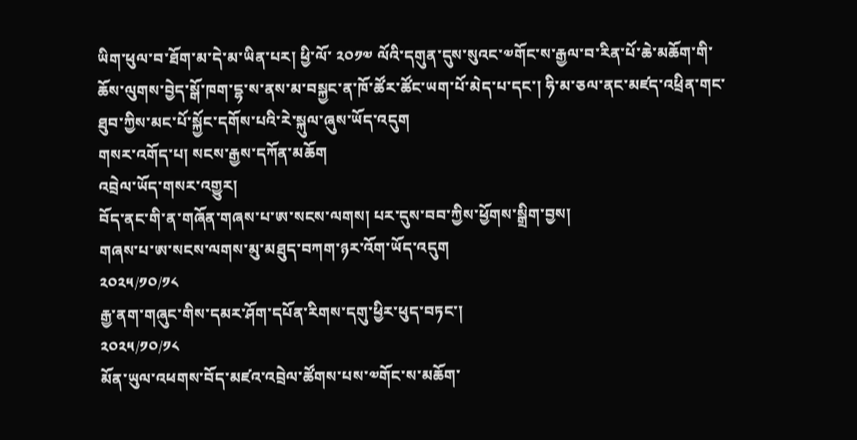ཡིག་ཕུལ་བ་ཐོག་མ་དེ་མ་ཡིན་པར། ཕྱི་ལོ་ ༢༠༡༧ ལོའི་དགུན་དུས་སུའང་༧གོང་ས་རྒྱལ་བ་རིན་པོ་ཆེ་མཆོག་གི་ཆོས་ལུགས་བྱེད་སྒོ་ཁག་དྷ་ས་ནས་མ་བསྐྱང་ན་ཁོ་ཚོར་ཚོང་ཡག་པོ་མེད་པ་དང་། ཧི་མ་ཅལ་ནང་མཛད་འཕྲིན་གང་ཐུབ་ཀྱིས་མང་པོ་སྐྱོང་དགོས་པའི་རེ་སྐུལ་ཞུས་ཡོད་འདུག
གསར་འགོད་པ། སངས་རྒྱས་དཀོན་མཆོག
འབྲེལ་ཡོད་གསར་འགྱུར།
བོད་ནང་གི་ན་གཞོན་གཞས་པ་ཨ་སངས་ལགས། པར་དུས་བབ་ཀྱིས་ཕྱོགས་སྒྲིག་བྱས།
གཞས་པ་ཨ་སངས་ལགས་མུ་མཐུད་བཀག་ཉར་འོག་ཡོད་འདུག
༢༠༢༥/༡༠/༡༨
རྒྱ་ནག་གཞུང་གིས་དམར་ཤོག་དཔོན་རིགས་དགུ་ཕྱིར་ཕུད་བཏང་།
༢༠༢༥/༡༠/༡༨
མོན་ཡུལ་འཕགས་བོད་མཛའ་འབྲེལ་ཚོགས་པས་༧གོང་ས་མཆོག་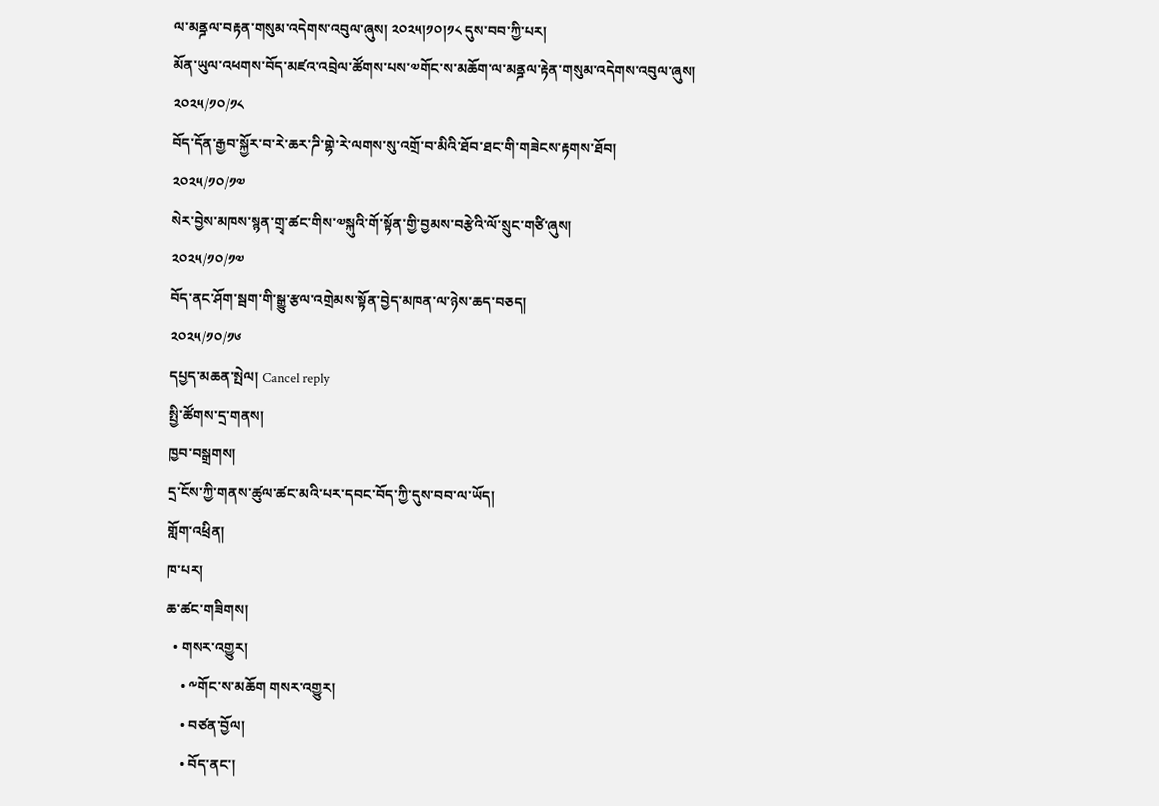ལ་མནྜལ་བརྟན་གསུམ་འདེགས་འབུལ་ཞུས། ༢༠༢༥།༡༠།༡༨ དུས་བབ་ཀྱི་པར།
མོན་ཡུལ་འཕགས་བོད་མཛའ་འབྲེལ་ཚོགས་པས་༧གོང་ས་མཆོག་ལ་མནྜལ་རྟེན་གསུམ་འདེགས་འབུལ་ཞུས།
༢༠༢༥/༡༠/༡༨
བོད་དོན་རྒྱབ་སྐྱོར་བ་རེ་ཆར་ཌི་གྷེ་རེ་ལགས་སུ་འགྲོ་བ་མིའི་ཐོབ་ཐང་གི་གཟེངས་རྟགས་ཐོབ།
༢༠༢༥/༡༠/༡༧
སེར་བྱེས་མཁས་སྙན་གྲྭ་ཚང་གིས་༧སྐུའི་གོ་སྟོན་གྱི་བྱམས་བརྩེའི་ལོ་སྲུང་གཙི་ཞུས།
༢༠༢༥/༡༠/༡༧
བོད་ནང་ཤོག་སྦག་གི་སྒྱུ་རྩལ་འགྲེམས་སྟོན་བྱེད་མཁན་ལ་ཉེས་ཆད་བཅད།
༢༠༢༥/༡༠/༡༦
དཔྱད་མཆན་སྤེལ། Cancel reply
སྤྱི་ཚོགས་དྲ་གནས།
ཁྱབ་བསྒྲགས།
དྲ་ངོས་ཀྱི་གནས་ཚུལ་ཚང་མའི་པར་དབང་བོད་ཀྱི་དུས་བབ་ལ་ཡོད།
གློག་འཕྲིན།
ཁ་པར།
ཆ་ཚང་གཟིགས།
  • གསར་འགྱུར།
    • ༸གོང་ས་མཆོག གསར་འགྱུར།
    • བཙན་བྱོལ།
    • བོད་ནང་།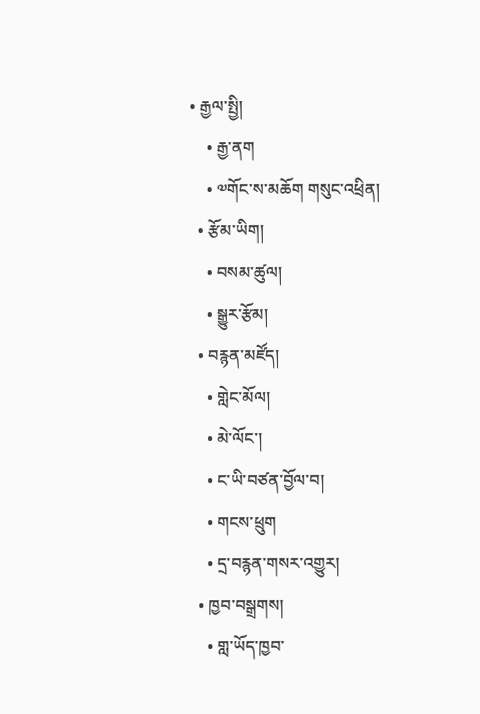• རྒྱལ་སྤྱི།
    • རྒྱ་ནག
    • ༧གོང་ས་མཆོག གསུང་འཕྲིན།
  • རྩོམ་ཡིག།
    • བསམ་ཚུལ།
    • སྒྱུར་རྩོམ།
  • བརྙན་མཛོད།
    • གླེང་མོལ།
    • མེ་ལོང་།
    • ང་ཡི་བཙན་བྱོལ་བ།
    • གངས་ཕྲུག
    • དྲ་བརྙན་གསར་འགྱུར།
  • ཁྱབ་བསྒྲགས།
    • གླ་ཡོད་ཁྱབ་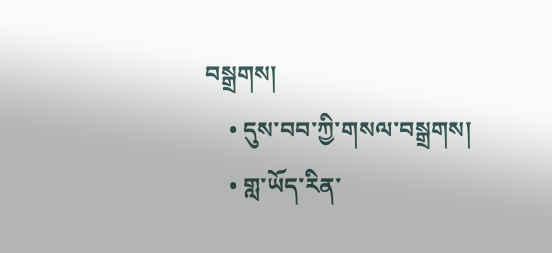བསྒྲགས།
    • དུས་བབ་ཀྱི་གསལ་བསྒྲགས།
    • གླ་ཡོད་རིན་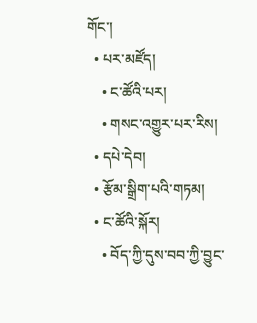གོང་།
  • པར་མཛོད།
    • ང་ཚོའི་པར།
    • གསང་འགྱུར་པར་རིས།
  • དཔེ་དེབ།
  • རྩོམ་སྒྲིག་པའི་གཏམ།
  • ང་ཚོའི་སྐོར།
    • བོད་ཀྱི་དུས་བབ་ཀྱི་བྱུང་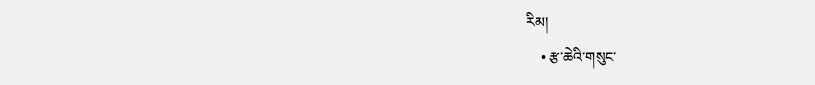རིམ།
    • རྩ་ཆེའི་གསུང་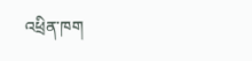འཕྲིན་ཁག